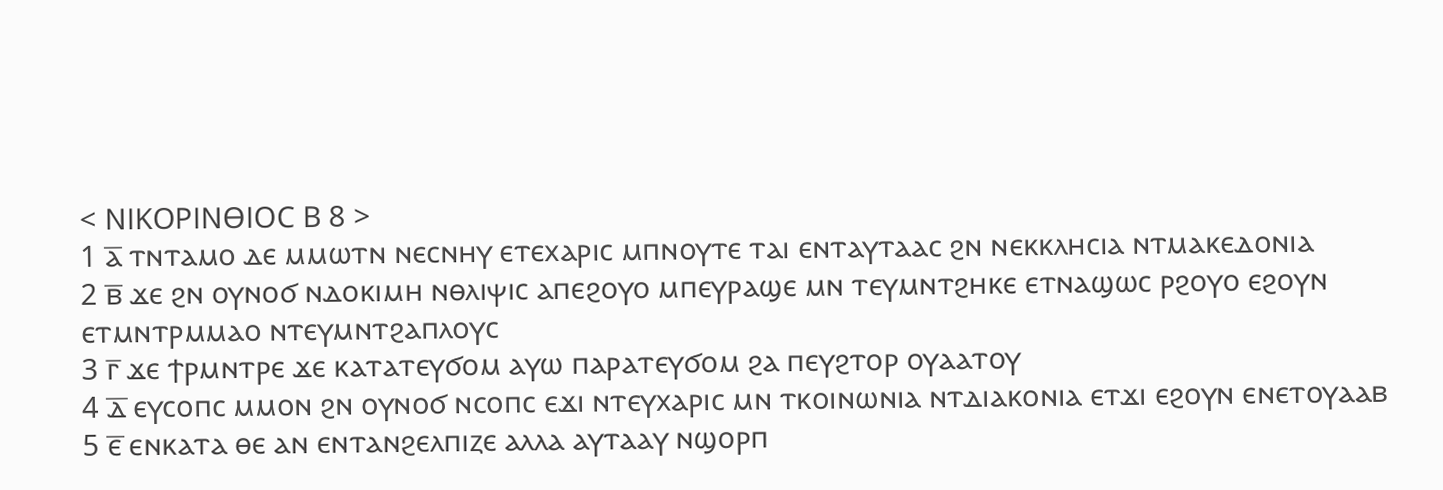< ⲚⲒⲔⲞⲢⲒⲚⲐⲒⲞⲤ Ⲃ 8 >
1 ⲁ̅ ⲧⲛⲧⲁⲙⲟ ⲇⲉ ⲙⲙⲱⲧⲛ ⲛⲉⲥⲛⲏⲩ ⲉⲧⲉⲭⲁⲣⲓⲥ ⲙⲡⲛⲟⲩⲧⲉ ⲧⲁⲓ ⲉⲛⲧⲁⲩⲧⲁⲁⲥ ϩⲛ ⲛⲉⲕⲕⲗⲏⲥⲓⲁ ⲛⲧⲙⲁⲕⲉⲇⲟⲛⲓⲁ
2 ⲃ̅ ϫⲉ ϩⲛ ⲟⲩⲛⲟϭ ⲛⲇⲟⲕⲓⲙⲏ ⲛⲑⲗⲓⲯⲓⲥ ⲁⲡⲉϩⲟⲩⲟ ⲙⲡⲉⲩⲣⲁϣⲉ ⲙⲛ ⲧⲉⲩⲙⲛⲧϩⲏⲕⲉ ⲉⲧⲛⲁϣⲱⲥ ⲣϩⲟⲩⲟ ⲉϩⲟⲩⲛ ⲉⲧⲙⲛⲧⲣⲙⲙⲁⲟ ⲛⲧⲉⲩⲙⲛⲧϩⲁⲡⲗⲟⲩⲥ
3 ⲅ̅ ϫⲉ ϯⲣⲙⲛⲧⲣⲉ ϫⲉ ⲕⲁⲧⲁⲧⲉⲩϭⲟⲙ ⲁⲩⲱ ⲡⲁⲣⲁⲧⲉⲩϭⲟⲙ ϩⲁ ⲡⲉⲩϩⲧⲟⲣ ⲟⲩⲁⲁⲧⲟⲩ
4 ⲇ̅ ⲉⲩⲥⲟⲡⲥ ⲙⲙⲟⲛ ϩⲛ ⲟⲩⲛⲟϭ ⲛⲥⲟⲡⲥ ⲉϫⲓ ⲛⲧⲉⲩⲭⲁⲣⲓⲥ ⲙⲛ ⲧⲕⲟⲓⲛⲱⲛⲓⲁ ⲛⲧⲇⲓⲁⲕⲟⲛⲓⲁ ⲉⲧϫⲓ ⲉϩⲟⲩⲛ ⲉⲛⲉⲧⲟⲩⲁⲁⲃ
5 ⲉ̅ ⲉⲛⲕⲁⲧⲁ ⲑⲉ ⲁⲛ ⲉⲛⲧⲁⲛϩⲉⲗⲡⲓⲍⲉ ⲁⲗⲗⲁ ⲁⲩⲧⲁⲁⲩ ⲛϣⲟⲣⲡ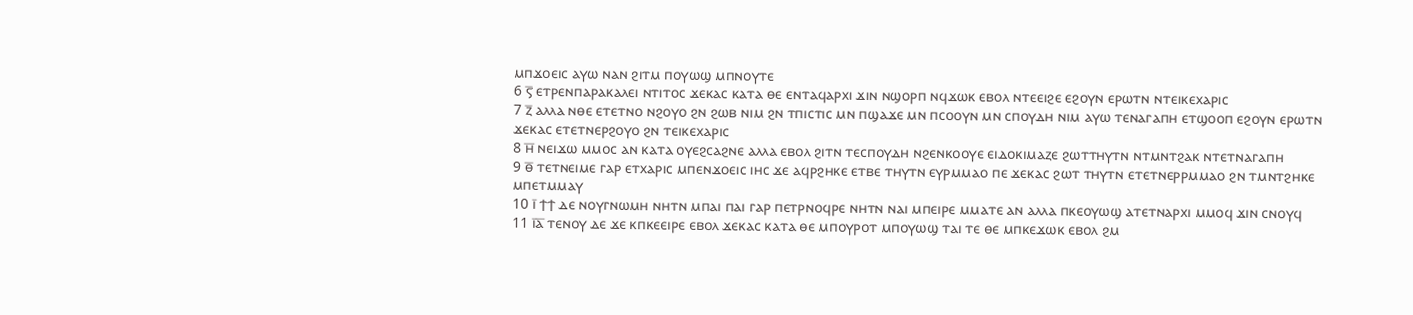ⲙⲡϫⲟⲉⲓⲥ ⲁⲩⲱ ⲛⲁⲛ ϩⲓⲧⲙ ⲡⲟⲩⲱϣ ⲙⲡⲛⲟⲩⲧⲉ
6 ⲋ̅ ⲉⲧⲣⲉⲛⲡⲁⲣⲁⲕⲁⲗⲉⲓ ⲛⲧⲓⲧⲟⲥ ϫⲉⲕⲁⲥ ⲕⲁⲧⲁ ⲑⲉ ⲉⲛⲧⲁϥⲁⲣⲭⲓ ϫⲓⲛ ⲛϣⲟⲣⲡ ⲛϥϫⲱⲕ ⲉⲃⲟⲗ ⲛⲧⲉⲉⲓϩⲉ ⲉϩⲟⲩⲛ ⲉⲣⲱⲧⲛ ⲛⲧⲉⲓⲕⲉⲭⲁⲣⲓⲥ
7 ⲍ̅ ⲁⲗⲗⲁ ⲛⲑⲉ ⲉⲧⲉⲧⲛⲟ ⲛϩⲟⲩⲟ ϩⲛ ϩⲱⲃ ⲛⲓⲙ ϩⲛ ⲧⲡⲓⲥⲧⲓⲥ ⲙⲛ ⲡϣⲁϫⲉ ⲙⲛ ⲡⲥⲟⲟⲩⲛ ⲙⲛ ⲥⲡⲟⲩⲇⲏ ⲛⲓⲙ ⲁⲩⲱ ⲧⲉⲛⲁⲅⲁⲡⲏ ⲉⲧϣⲟⲟⲡ ⲉϩⲟⲩⲛ ⲉⲣⲱⲧⲛ ϫⲉⲕⲁⲥ ⲉⲧⲉⲧⲛⲉⲣϩⲟⲩⲟ ϩⲛ ⲧⲉⲓⲕⲉⲭⲁⲣⲓⲥ
8 ⲏ̅ ⲛⲉⲓϫⲱ ⲙⲙⲟⲥ ⲁⲛ ⲕⲁⲧⲁ ⲟⲩⲉϩⲥⲁϩⲛⲉ ⲁⲗⲗⲁ ⲉⲃⲟⲗ ϩⲓⲧⲛ ⲧⲉⲥⲡⲟⲩⲇⲏ ⲛϩⲉⲛⲕⲟⲟⲩⲉ ⲉⲓⲇⲟⲕⲓⲙⲁⲍⲉ ϩⲱⲧⲧⲏⲩⲧⲛ ⲛⲧⲙⲛⲧϩⲁⲕ ⲛⲧⲉⲧⲛⲁⲅⲁⲡⲏ
9 ⲑ̅ ⲧⲉⲧⲛⲉⲓⲙⲉ ⲅⲁⲣ ⲉⲧⲭⲁⲣⲓⲥ ⲙⲡⲉⲛϫⲟⲉⲓⲥ ⲓⲏⲥ ϫⲉ ⲁϥⲣϩⲏⲕⲉ ⲉⲧⲃⲉ ⲧⲏⲩⲧⲛ ⲉⲩⲣⲙⲙⲁⲟ ⲡⲉ ϫⲉⲕⲁⲥ ϩⲱⲧ ⲧⲏⲩⲧⲛ ⲉⲧⲉⲧⲛⲉⲣⲣⲙⲙⲁⲟ ϩⲛ ⲧⲙⲛⲧϩⲏⲕⲉ ⲙⲡⲉⲧⲙⲙⲁⲩ
10 ⲓ̅ ϯϯ ⲇⲉ ⲛⲟⲩⲅⲛⲱⲙⲏ ⲛⲏⲧⲛ ⲙⲡⲁⲓ ⲡⲁⲓ ⲅⲁⲣ ⲡⲉⲧⲣⲛⲟϥⲣⲉ ⲛⲏⲧⲛ ⲛⲁⲓ ⲙⲡⲉⲓⲣⲉ ⲙⲙⲁⲧⲉ ⲁⲛ ⲁⲗⲗⲁ ⲡⲕⲉⲟⲩⲱϣ ⲁⲧⲉⲧⲛⲁⲣⲭⲓ ⲙⲙⲟϥ ϫⲓⲛ ⲥⲛⲟⲩϥ
11 ⲓ̅ⲁ̅ ⲧⲉⲛⲟⲩ ⲇⲉ ϫⲉ ⲕⲡⲕⲉⲉⲓⲣⲉ ⲉⲃⲟⲗ ϫⲉⲕⲁⲥ ⲕⲁⲧⲁ ⲑⲉ ⲙⲡⲟⲩⲣⲟⲧ ⲙⲡⲟⲩⲱϣ ⲧⲁⲓ ⲧⲉ ⲑⲉ ⲙⲡⲕⲉϫⲱⲕ ⲉⲃⲟⲗ ϩⲙ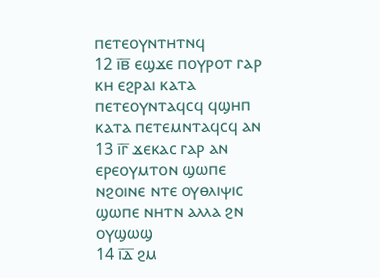ⲡⲉⲧⲉⲟⲩⲛⲧⲏⲧⲛϥ
12 ⲓ̅ⲃ̅ ⲉϣϫⲉ ⲡⲟⲩⲣⲟⲧ ⲅⲁⲣ ⲕⲏ ⲉϩⲣⲁⲓ ⲕⲁⲧⲁ ⲡⲉⲧⲉⲟⲩⲛⲧⲁϥⲥϥ ϥϣⲏⲡ ⲕⲁⲧⲁ ⲡⲉⲧⲉⲙⲛⲧⲁϥⲥϥ ⲁⲛ
13 ⲓ̅ⲅ̅ ϫⲉⲕⲁⲥ ⲅⲁⲣ ⲁⲛ ⲉⲣⲉⲟⲩⲙⲧⲟⲛ ϣⲱⲡⲉ ⲛϩⲟⲓⲛⲉ ⲛⲧⲉ ⲟⲩⲑⲗⲓⲯⲓⲥ ϣⲱⲡⲉ ⲛⲏⲧⲛ ⲁⲗⲗⲁ ϩⲛ ⲟⲩϣⲱϣ
14 ⲓ̅ⲇ̅ ϩⲙ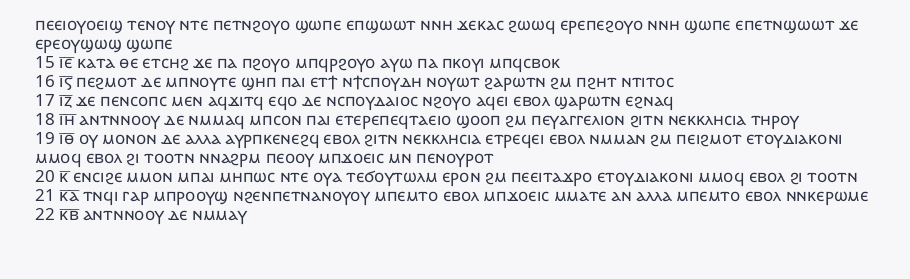ⲡⲉⲉⲓⲟⲩⲟⲉⲓϣ ⲧⲉⲛⲟⲩ ⲛⲧⲉ ⲡⲉⲧⲛϩⲟⲩⲟ ϣⲱⲡⲉ ⲉⲡϣⲱⲱⲧ ⲛⲛⲏ ϫⲉⲕⲁⲥ ϩⲱⲱϥ ⲉⲣⲉⲡⲉϩⲟⲩⲟ ⲛⲛⲏ ϣⲱⲡⲉ ⲉⲡⲉⲧⲛϣⲱⲱⲧ ϫⲉ ⲉⲣⲉⲟⲩϣⲱϣ ϣⲱⲡⲉ
15 ⲓ̅ⲉ̅ ⲕⲁⲧⲁ ⲑⲉ ⲉⲧⲥⲏϩ ϫⲉ ⲡⲁ ⲡϩⲟⲩⲟ ⲙⲡϥⲣϩⲟⲩⲟ ⲁⲩⲱ ⲡⲁ ⲡⲕⲟⲩⲓ ⲙⲡϥⲥⲃⲟⲕ
16 ⲓ̅ⲋ̅ ⲡⲉϩⲙⲟⲧ ⲇⲉ ⲙⲡⲛⲟⲩⲧⲉ ϣⲏⲡ ⲡⲁⲓ ⲉⲧϯ ⲛϯⲥⲡⲟⲩⲇⲏ ⲛⲟⲩⲱⲧ ϩⲁⲣⲱⲧⲛ ϩⲙ ⲡϩⲏⲧ ⲛⲧⲓⲧⲟⲥ
17 ⲓ̅ⲍ̅ ϫⲉ ⲡⲉⲛⲥⲟⲡⲥ ⲙⲉⲛ ⲁϥϫⲓⲧϥ ⲉϥⲟ ⲇⲉ ⲛⲥⲡⲟⲩⲇⲁⲓⲟⲥ ⲛϩⲟⲩⲟ ⲁϥⲉⲓ ⲉⲃⲟⲗ ϣⲁⲣⲱⲧⲛ ⲉϩⲛⲁϥ
18 ⲓ̅ⲏ̅ ⲁⲛⲧⲛⲛⲟⲟⲩ ⲇⲉ ⲛⲙⲙⲁϥ ⲙⲡⲥⲟⲛ ⲡⲁⲓ ⲉⲧⲉⲣⲉⲡⲉϥⲧⲁⲉⲓⲟ ϣⲟⲟⲡ ϩⲙ ⲡⲉⲩⲁⲅⲅⲉⲗⲓⲟⲛ ϩⲓⲧⲛ ⲛⲉⲕⲕⲗⲏⲥⲓⲁ ⲧⲏⲣⲟⲩ
19 ⲓ̅ⲑ̅ ⲟⲩ ⲙⲟⲛⲟⲛ ⲇⲉ ⲁⲗⲗⲁ ⲁⲩⲣⲡⲕⲉⲛⲉϩϥ ⲉⲃⲟⲗ ϩⲓⲧⲛ ⲛⲉⲕⲕⲗⲏⲥⲓⲁ ⲉⲧⲣⲉϥⲉⲓ ⲉⲃⲟⲗ ⲛⲙⲙⲁⲛ ϩⲙ ⲡⲉⲓϩⲙⲟⲧ ⲉⲧⲟⲩⲇⲓⲁⲕⲟⲛⲓ ⲙⲙⲟϥ ⲉⲃⲟⲗ ϩⲓ ⲧⲟⲟⲧⲛ ⲛⲛⲁϩⲣⲙ ⲡⲉⲟⲟⲩ ⲙⲡϫⲟⲉⲓⲥ ⲙⲛ ⲡⲉⲛⲟⲩⲣⲟⲧ
20 ⲕ̅ ⲉⲛⲥⲓϩⲉ ⲙⲙⲟⲛ ⲙⲡⲁⲓ ⲙⲏⲡⲱⲥ ⲛⲧⲉ ⲟⲩⲁ ⲧⲉϭⲟⲩⲧⲱⲗⲙ ⲉⲣⲟⲛ ϩⲙ ⲡⲉⲉⲓⲧⲁϫⲣⲟ ⲉⲧⲟⲩⲇⲓⲁⲕⲟⲛⲓ ⲙⲙⲟϥ ⲉⲃⲟⲗ ϩⲓ ⲧⲟⲟⲧⲛ
21 ⲕ̅ⲁ̅ ⲧⲛϥⲓ ⲅⲁⲣ ⲙⲡⲣⲟⲟⲩϣ ⲛϩⲉⲛⲡⲉⲧⲛⲁⲛⲟⲩⲟⲩ ⲙⲡⲉⲙⲧⲟ ⲉⲃⲟⲗ ⲙⲡϫⲟⲉⲓⲥ ⲙⲙⲁⲧⲉ ⲁⲛ ⲁⲗⲗⲁ ⲙⲡⲉⲙⲧⲟ ⲉⲃⲟⲗ ⲛⲛⲕⲉⲣⲱⲙⲉ
22 ⲕ̅ⲃ̅ ⲁⲛⲧⲛⲛⲟⲟⲩ ⲇⲉ ⲛⲙⲙⲁⲩ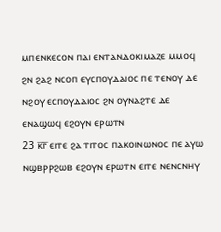ⲙⲡⲉⲛⲕⲉⲥⲟⲛ ⲡⲁⲓ ⲉⲛⲧⲁⲛⲇⲟⲕⲓⲙⲁⲍⲉ ⲙⲙⲟϥ ϩⲛ ϩⲁϩ ⲛⲥⲟⲡ ⲉⲩⲥⲡⲟⲩⲇⲁⲓⲟⲥ ⲡⲉ ⲧⲉⲛⲟⲩ ⲇⲉ ⲛϩⲟⲩ ⲉⲥⲡⲟⲩⲇⲁⲓⲟⲥ ϩⲛ ⲟⲩⲛⲁϩⲧⲉ ⲇⲉ ⲉⲛⲁϣⲱϥ ⲉϩⲟⲩⲛ ⲉⲣⲱⲧⲛ
23 ⲕ̅ⲅ̅ ⲉⲓⲧⲉ ϩⲁ ⲧⲓⲧⲟⲥ ⲡⲁⲕⲟⲓⲛⲱⲛⲟⲥ ⲡⲉ ⲁⲩⲱ ⲛϣⲃⲣⲣϩⲱⲃ ⲉϩⲟⲩⲛ ⲉⲣⲱⲧⲛ ⲉⲓⲧⲉ ⲛⲉⲛⲥⲛⲏⲩ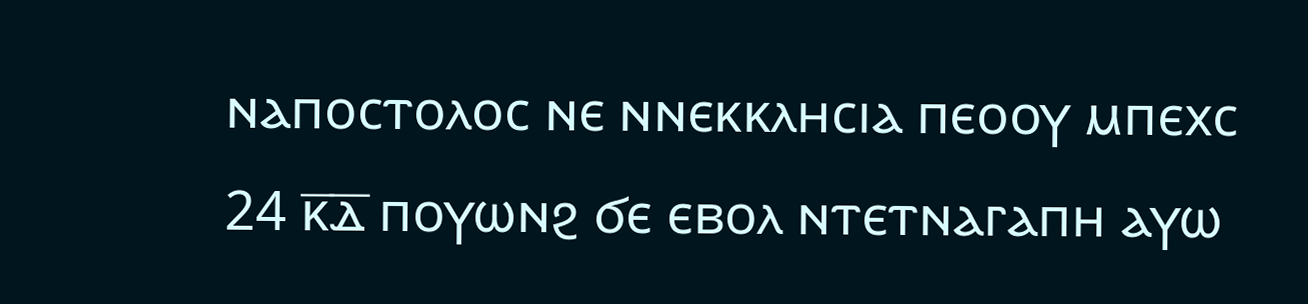ⲛⲁⲡⲟⲥⲧⲟⲗⲟⲥ ⲛⲉ ⲛⲛⲉⲕⲕⲗⲏⲥⲓⲁ ⲡⲉⲟⲟⲩ ⲙⲡⲉⲭⲥ
24 ⲕ̅ⲇ̅ ⲡⲟⲩⲱⲛϩ ϭⲉ ⲉⲃⲟⲗ ⲛⲧⲉⲧⲛⲁⲅⲁⲡⲏ ⲁⲩⲱ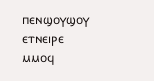ⲡⲉⲛϣⲟⲩϣⲟⲩ ⲉⲧⲛⲉⲓⲣⲉ ⲙⲙⲟϥ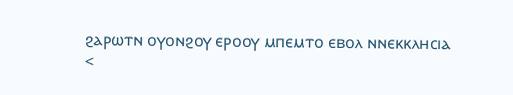ϩⲁⲣⲱⲧⲛ ⲟⲩⲟⲛϩⲟⲩ ⲉⲣⲟⲟⲩ ⲙⲡⲉⲙⲧⲟ ⲉⲃⲟⲗ ⲛⲛⲉⲕⲕⲗⲏⲥⲓⲁ
<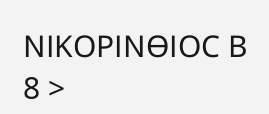ⲚⲒⲔⲞⲢⲒⲚⲐⲒⲞⲤ Ⲃ 8 >